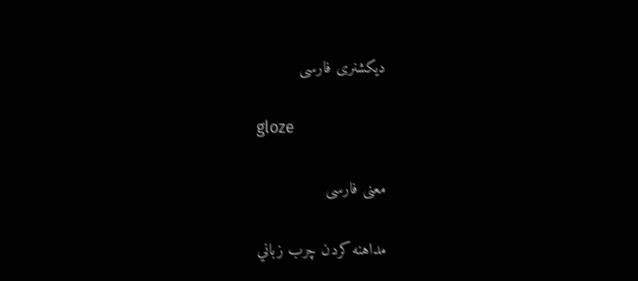دیکشنری فارسی

gloze

معنی فارسی

مداهنه کردن چرب زباني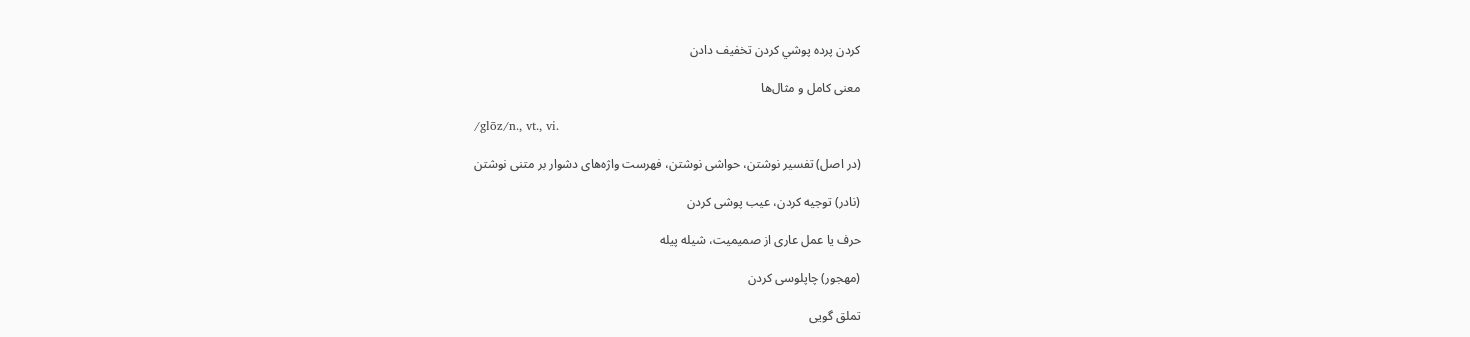کردن پرده پوشي کردن تخفيف دادن

معنی کامل و مثال‌ها

/glōz/n., vt., vi.

(در اصل) تفسیر نوشتن، حواشی نوشتن، فهرست واژه‌های دشوار بر متنی نوشتن

(نادر) توجیه کردن، عیب پوشی کردن

حرف یا عمل عاری از صمیمیت، شیله پیله

(مهجور) چاپلوسی کردن

تملق گویی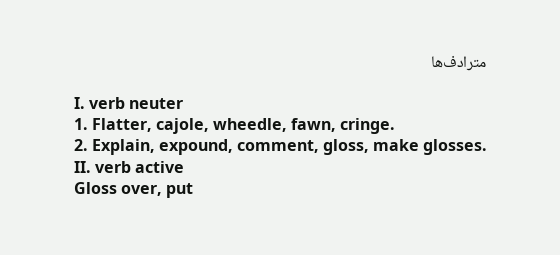مترادف‌ها

I. verb neuter
1. Flatter, cajole, wheedle, fawn, cringe.
2. Explain, expound, comment, gloss, make glosses.
II. verb active
Gloss over, put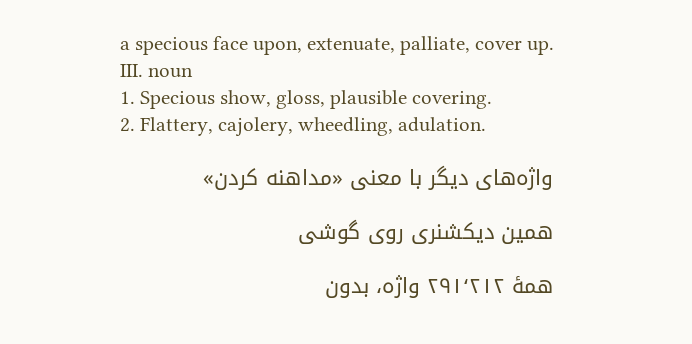a specious face upon, extenuate, palliate, cover up.
III. noun
1. Specious show, gloss, plausible covering.
2. Flattery, cajolery, wheedling, adulation.

واژه‌های دیگر با معنی «مداهنه کردن»

همین دیکشنری روی گوشی

همهٔ ۲۹۱٬۲۱۲ واژه، بدون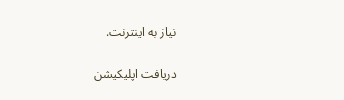نیاز به اینترنت.

دریافت اپلیکیشن